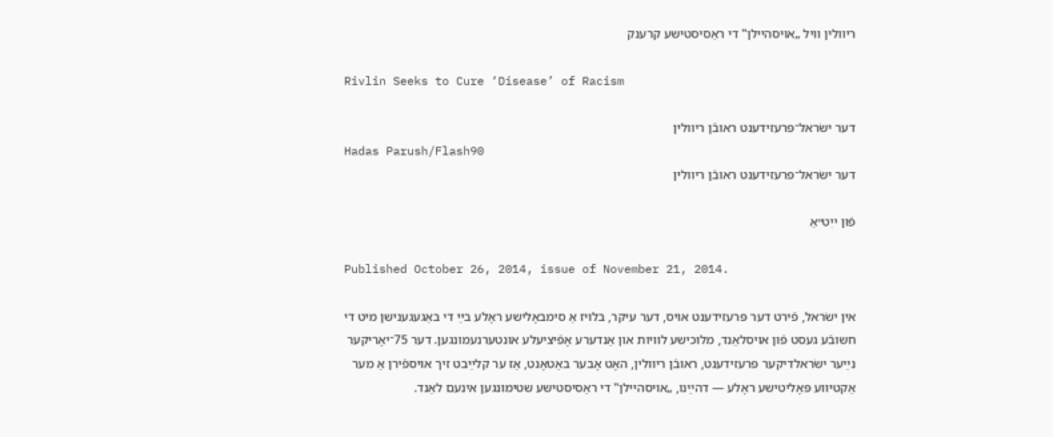ריוולין וויל „אויסהיילן‟ די ראַסיסטישע קרענק

Rivlin Seeks to Cure ‘Disease’ of Racism

דער ישׂראל־פּרעזידענט ראובֿן ריוולין
Hadas Parush/Flash90
דער ישׂראל־פּרעזידענט ראובֿן ריוולין

פֿון ייִט״אַ

Published October 26, 2014, issue of November 21, 2014.

אין ישׂראל, פֿירט דער פּרעזידענט אויס, דער עיקר, בלויז אַ סימבאָלישע ראָלע בײַ די באַגעגענישן מיט די חשובֿע געסט פֿון אויסלאַנד, מלוכישע לוויות און אַנדערע אָפֿיציעלע אונטערנעמונגען. דער 75־יאָריקער נײַער ישׂראלדיקער פּרעזידענט, ראובֿן ריוולין, האָט אָבער באַטאָנט, אַז ער קלײַבט זיך אויספֿירן אַ מער אַקטיווע פּאָליטישע ראָלע — דהײַנו, „אויסהיילן‟ די ראַסיסטישע שטימונגען אינעם לאַנד.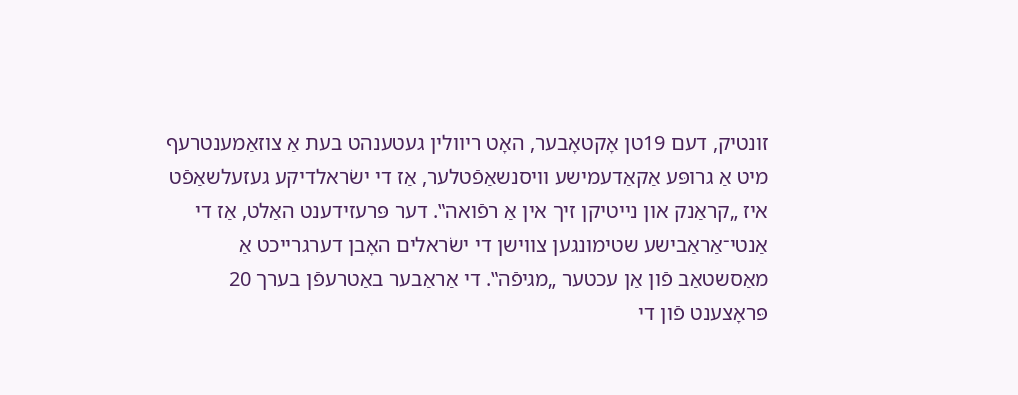זונטיק, דעם 19טן אָקטאָבער, האָט ריוולין געטענהט בעת אַ צוזאַמענטרעף מיט אַ גרופּע אַקאַדעמישע וויסנשאַפֿטלער, אַז די ישׂראלדיקע געזעלשאַפֿט איז „קראַנק און נייטיקן זיך אין אַ רפֿואה‟. דער פּרעזידענט האַלט, אַז די אַנטי־אַראַבישע שטימונגען צווישן די ישׂראלים האָבן דערגרייכט אַ מאַסשטאַב פֿון אַן עכטער „מגיפֿה‟. די אַראַבער באַטרעפֿן בערך 20 פּראָצענט פֿון די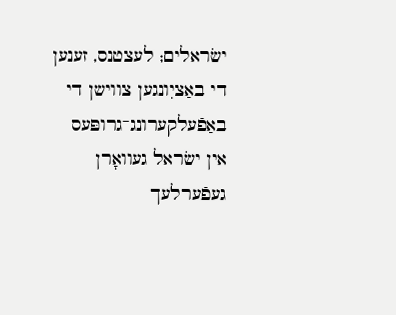ישׂראלים; לעצטנס, זענען די באַציִונגען צווישן די באַפֿעלקערונג־גרופּעס אין ישׂראל געוואָרן געפֿערלעך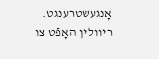אָנגעשטרענגט. ריוולין האָפֿט צו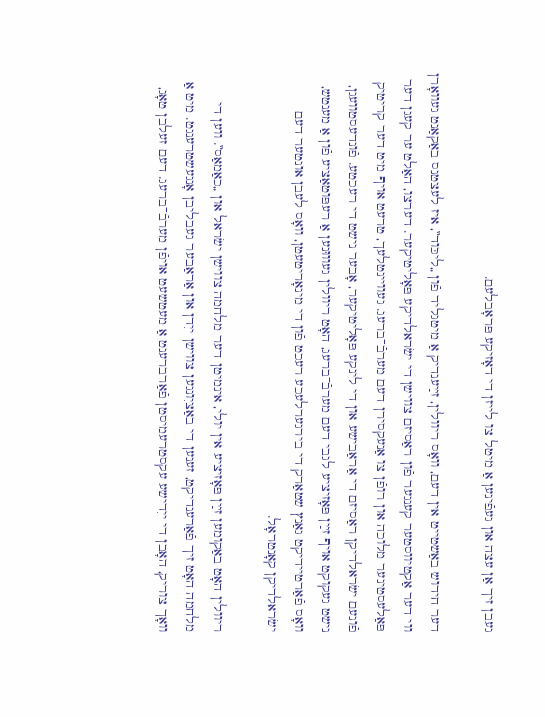געבן זיך אַן עצה און געפֿינען אַ מיטל צו לייזן די דאָזיקע פּראָבלעם.

דער חידוש באַשטייט אין דעם, וואָס ריוולין, זײַענדיק אַ מיטגליד פֿון „ליכּוד‟, איז לעצטנס באַקאַנט געוואָרן ווי דער אַקטיווסטער קענגער פֿון ראַסיזם צווישן די ישׂראלדיקע פּאָליטיקער. דערצו, האַלט ער קעגן דער פּאַלעסטינער מלוכה און רופֿן צו אַנעקסירן דעם מערבֿ־ברעג. געוויינטלעך, טרעט אויף מיט דער קריטיק פֿונעם ישׂראלדיקן ראַסיזם די אַראַבישע און די לינקע פּאָליטיקער, אָבער נישט די רעכטע. פֿונדעסטוועגן, נישט געקוקט אויף זײַן פּאָזיציע לגבי דעם מערבֿ־ברעג, האָט ריוולין געוווּנען אַ רעפּוטאַציע פֿון אַ מענטש, וואָס פֿאַרטיידיקט גאַנץ שטאַרק די בירגערלעכע רעכט פֿון די מינאָריטעטן, וואָס לעבן אונטער דעם ישׂראלדיקן קאָנטראָל.

ריוולין האָט באַקומען זײַן פּאָזיציע אין יולי, אינמיטן דער מלחמה צווישן ישׂראל און „כאַמאַס‟. ווען די מלחמה האָט זיך פֿאַרענדיקט, זענען די באַציִונגען צווישן ייִדן און אַראַבער געבליבן אָנגעשטרענגט. מיט אַ וואָך צוריק, האָבן די ייִדישע עקסטרעמיסטן פֿאַרברענט אַ מעטשעט אויפֿן מערבֿ־ברעג. דעם זעלבן טאָג,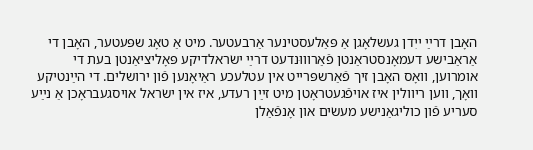האָבן דרײַ ייִדן געשלאָגן אַ פּאַלעסטינער אַרבעטער. מיט אַ טאָג שפּעטער, האָבן די אַראַבישע דעמאָנסטראַנטן פֿאַרוווּנדעט דרײַ ישׂראלדיקע פּאָליציאַנטן בעת די אומרוען, וואָס האָבן זיך פֿאַרשפּרייט אין עטלעכע ראַיאָנען פֿון ירושלים. די הײַנטיקע וואָך, ווען ריוולין איז אויפֿגעטראָטן מיט זײַן רעדע, איז אין ישׂראל אויסגעבראָכן אַ נײַע סעריע פֿון כוליגאַנישע מעשׂים און אָנפֿאַלן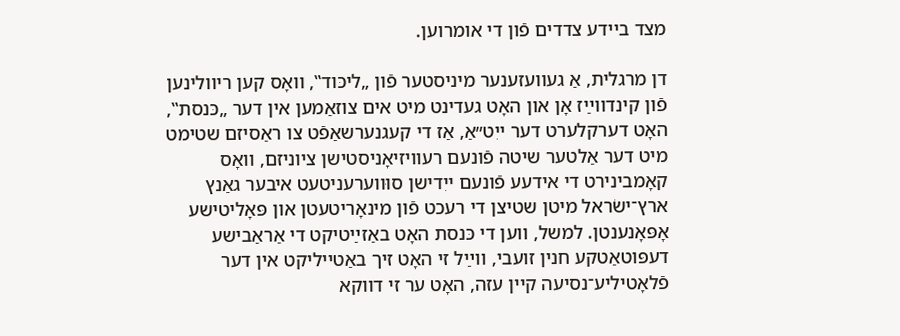מצד ביידע צדדים פֿון די אומרוען.

דן מרגלית, אַ געוועזענער מיניסטער פֿון „ליכּוד‟, וואָס קען ריוולינען פֿון קינדווײַז אָן און האָט געדינט מיט אים צוזאַמען אין דער „כּנסת‟, האָט דערקלערט דער ייִט״אַ, אַז די קעגנערשאַפֿט צו ראַסיזם שטימט מיט דער אַלטער שיטה פֿונעם רעוויזיאָניסטישן ציוניזם, וואָס קאָמבינירט די אידעע פֿונעם ייִדישן סוּווערעניטעט איבער גאַנץ ארץ־ישׂראל מיטן שטיצן די רעכט פֿון מינאָריטעטן און פּאָליטישע אָפּאָנענטן. למשל, ווען די כּנסת האָט באַזײַטיקט די אַראַבישע דעפּוטאַטקע חנין זועבי, ווײַל זי האָט זיך באַטייליקט אין דער פֿלאָטיליע־נסיעה קיין עזה, האָט ער זי דווקא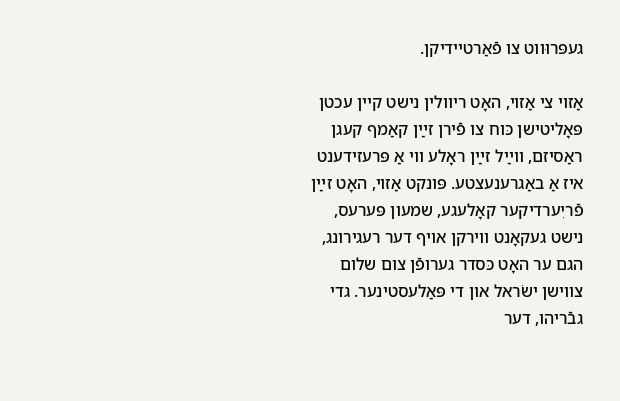געפּרוּווט צו פֿאַרטיידיקן.

אַזוי צי אַזוי, האָט ריוולין נישט קיין עכטן פּאָליטישן כּוח צו פֿירן זײַן קאַמף קעגן ראַסיזם, ווײַל זײַן ראָלע ווי אַ פּרעזידענט איז אַ באַגרענעצטע. פּונקט אַזוי, האָט זײַן פֿריִערדיקער קאָלעגע, שמעון פּערעס, נישט געקאָנט ווירקן אויף דער רעגירונג, הגם ער האָט כּסדר גערופֿן צום שלום צווישן ישׂראל און די פּאַלעסטינער. גדי גבֿריהו, דער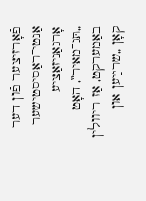פֿאָרזיצער פֿון דער אַנטי־ראַסיסטישער אָרגאַניזאַציע „תּג־מאיר‟, האָט באַמערקט, אַז ריוולין קאָן „שרײַען און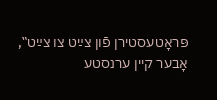פּראָטעסטירן פֿון צײַט צו צײַט‟, אָבער קיין ערנסטע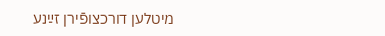מיטלען דורכצופֿירן זײַנע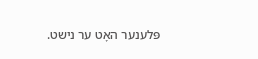פּלענער האָט ער נישט.